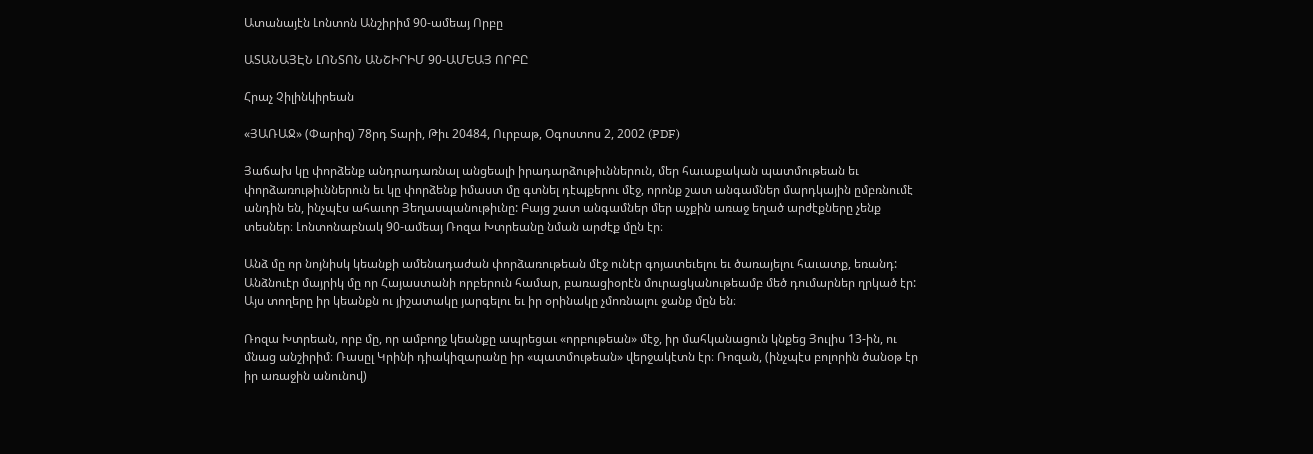Ատանայէն Լոնտոն Անշիրիմ 90-ամեայ Որբը

ԱՏԱՆԱՅԷՆ ԼՈՆՏՈՆ ԱՆՇԻՐԻՄ 90-ԱՄԵԱՅ ՈՐԲԸ

Հրաչ Չիլինկիրեան

«ՅԱՌԱՋ» (Փարիզ) 78րդ Տարի, Թիւ 20484, Ուրբաթ, Օգոստոս 2, 2002 (PDF)

Յաճախ կը փորձենք անդրադառնալ անցեալի իրադարձութիւններուն, մեր հաւաքական պատմութեան եւ փորձառութիւններուն եւ կը փորձենք իմաստ մը գտնել դէպքերու մէջ, որոնք շատ անգամներ մարդկային ըմբռնումէ անդին են, ինչպէս ահաւոր Յեղասպանութիւնը: Բայց շատ անգամներ մեր աչքին առաջ եղած արժէքները չենք տեսներ։ Լոնտոնաբնակ 90-ամեայ Ռոզա Խտրեանը նման արժէք մըն էր։

Անձ մը որ նոյնիսկ կեանքի ամենադաժան փորձառութեան մէջ ունէր գոյատեւելու եւ ծառայելու հաւատք, եռանդ: Անձնուէր մայրիկ մը որ Հայաստանի որբերուն համար, բառացիօրէն մուրացկանութեամբ մեծ դումարներ ղրկած էր: Այս տողերը իր կեանքն ու յիշատակը յարգելու եւ իր օրինակը չմոռնալու ջանք մըն են։

Ռոզա Խտրեան, որբ մը, որ ամբողջ կեանքը ապրեցաւ «որբութեան» մէջ, իր մահկանացուն կնքեց Յուլիս 13-ին, ու մնաց անշիրիմ։ Ռասըլ Կրինի դիակիզարանը իր «պատմութեան» վերջակէտն էր։ Ռոզան, (ինչպէս բոլորին ծանօթ էր իր առաջին անունով)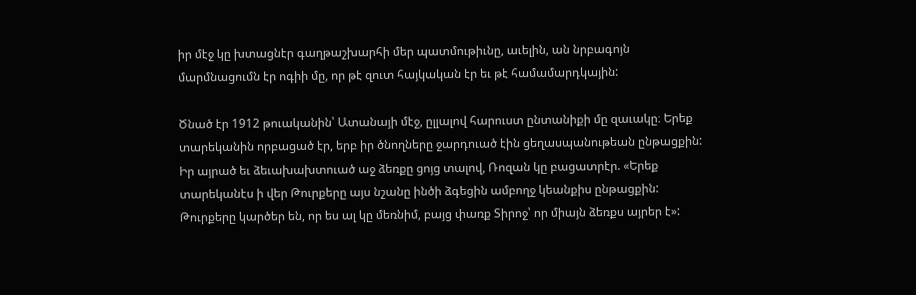իր մէջ կը խտացնէր գաղթաշխարհի մեր պատմութիւնը, աւելին, ան նրբագոյն մարմնացումն էր ոգիի մը, որ թէ զուտ հայկական էր եւ թէ համամարդկային:

Ծնած էր 1912 թուականին՝ Ատանայի մէջ, ըլլալով հարուստ ընտանիքի մը զաւակը։ Երեք տարեկանին որբացած էր, երբ իր ծնողները ջարդուած էին ցեղասպանութեան ընթացքին: Իր այրած եւ ձեւախախտուած աջ ձեռքը ցոյց տալով, Ռոզան կը բացատրէր. «Երեք տարեկանէս ի վեր Թուրքերը այս նշանը ինծի ձգեցին ամբողջ կեանքիս ընթացքին: Թուրքերը կարծեր են, որ ես ալ կը մեռնիմ, բայց փառք Տիրոջ՝ որ միայն ձեռքս այրեր է»: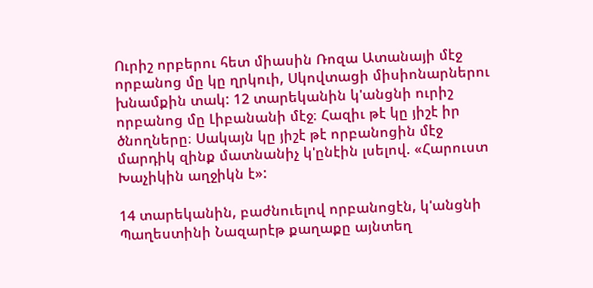Ուրիշ որբերու հետ միասին Ռոզա Ատանայի մէջ որբանոց մը կը ղրկուի, Սկովտացի միսիոնարներու խնամքին տակ: 12 տարեկանին կ'անցնի ուրիշ որբանոց մը Լիբանանի մէջ։ Հազիւ թէ կը յիշէ իր ծնողները։ Սակայն կը յիշէ թէ որբանոցին մէջ մարդիկ զինք մատնանիչ կ'ընէին լսելով. «Հարուստ Խաչիկին աղջիկն է»:

14 տարեկանին, բաժնուելով որբանոցէն, կ'անցնի Պաղեստինի Նազարէթ քաղաքը այնտեղ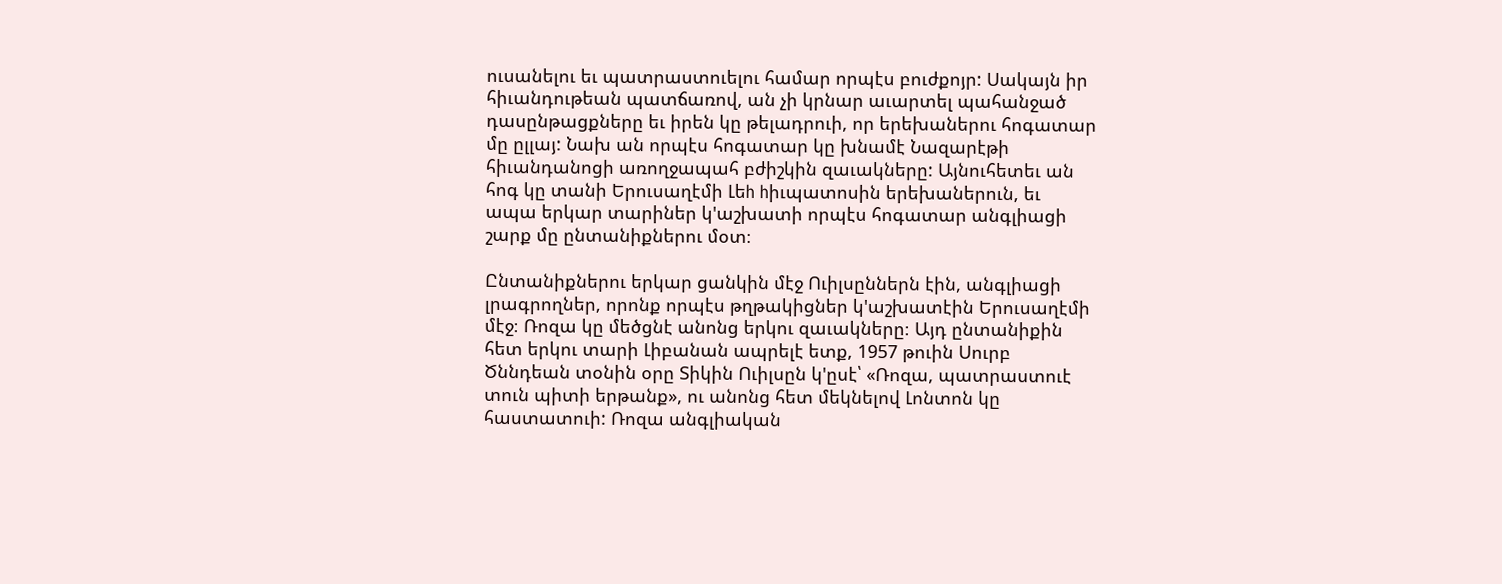ուսանելու եւ պատրաստուելու համար որպէս բուժքոյր: Սակայն իր հիւանդութեան պատճառով, ան չի կրնար աւարտել պահանջած դասընթացքները եւ իրեն կը թելադրուի, որ երեխաներու հոգատար մը ըլլայ: Նախ ան որպէս հոգատար կը խնամէ Նազարէթի հիւանդանոցի առողջապահ բժիշկին զաւակները: Այնուհետեւ ան հոգ կը տանի Երուսաղէմի Լեh hիւպատոսին երեխաներուն, եւ ապա երկար տարիներ կ'աշխատի որպէս հոգատար անգլիացի շարք մը ընտանիքներու մօտ։

Ընտանիքներու երկար ցանկին մէջ Ուիլսըններն էին, անգլիացի լրագրողներ, որոնք որպէս թղթակիցներ կ'աշխատէին Երուսաղէմի մէջ։ Ռոզա կը մեծցնէ անոնց երկու զաւակները։ Այդ ընտանիքին հետ երկու տարի Լիբանան ապրելէ ետք, 1957 թուին Սուրբ Ծննդեան տօնին օրը Տիկին Ուիլսըն կ'ըսէ՝ «Ռոզա, պատրաստուէ տուն պիտի երթանք», ու անոնց հետ մեկնելով Լոնտոն կը հաստատուի: Ռոզա անգլիական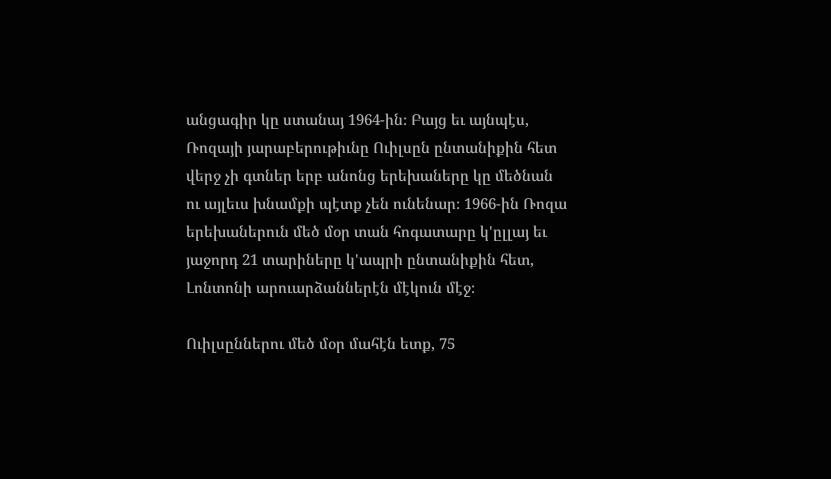անցագիր կը ստանայ 1964-ին։ Բայց եւ այնպէս, Ռոզայի յարաբերութիւնը Ուիլսըն ընտանիքին հետ վերջ չի գտներ երբ անոնց երեխաները կը մեծնան ու այլեւս խնամքի պէտք չեն ունենար։ 1966-ին Ռոզա երեխաներուն մեծ մօր տան հոգատարը կ'ըլլայ եւ յաջորդ 21 տարիները կ'ապրի ընտանիքին հետ, Լոնտոնի արուարձաններէն մէկուն մէջ։

Ուիլսըններու մեծ մօր մահէն ետք, 75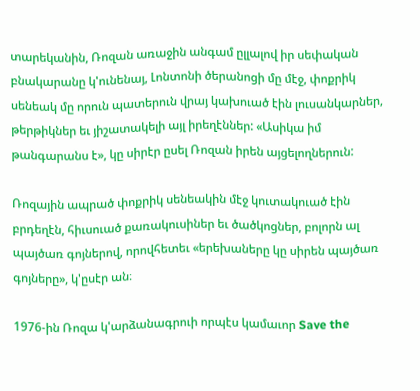տարեկանին, Ռոզան առաջին անգամ ըլլալով իր սեփական բնակարանը կ'ունենայ, Լոնտոնի ծերանոցի մը մէջ, փոքրիկ սենեակ մը որուն պատերուն վրայ կախուած էին լուսանկարներ, թերթիկներ եւ յիշատակելի այլ իրեղէններ: «Ասիկա իմ թանգարանս է», կը սիրէր ըսել Ռոզան իրեն այցելողներուն:

Ռոզային ապրած փոքրիկ սենեակին մէջ կուտակուած էին բրդեղէն, հիւսուած քառակուսիներ եւ ծածկոցներ, բոլորն ալ պայծառ գոյներով, որովհետեւ «երեխաները կը սիրեն պայծառ գոյները», կ'ըսէր ան։

1976-ին Ռոզա կ'արձանագրուի որպէս կամաւոր Save the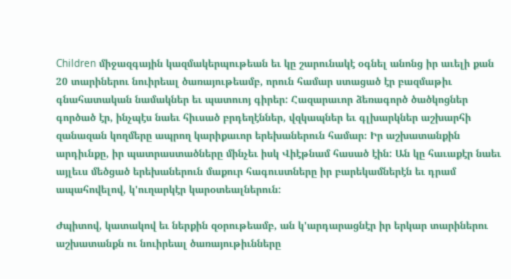Children միջազգային կազմակերպութեան եւ կը շարունակէ օգնել անոնց իր աւելի քան 20 տարիներու նուիրեալ ծառայութեամբ, որուն համար ստացած էր բազմաթիւ գնահատական նամակներ եւ պատուոյ գիրեր: Հազարաւոր ձեռագործ ծածկոցներ գործած էր, ինչպէս նաեւ հիւսած բրդեղէններ, վզկապներ եւ գլխարկներ աշխարհի զանազան կողմերը ապրող կարիքաւոր երեխաներուն համար։ Իր աշխատանքին արդիւնքը, իր պատրաստածները մինչեւ իսկ Վիէթնամ հասած էին: Ան կը հաւաքէր նաեւ այլեւս մեծցած երեխաներուն մաքուր հագուստները իր բարեկամներէն եւ դրամ ապահովելով, կ'ուղարկէր կարօտեալներուն:

Ժպիտով, կատակով եւ ներքին զօրութեամբ, ան կ'արդարացնէր իր երկար տարիներու աշխատանքն ու նուիրեալ ծառայութիւնները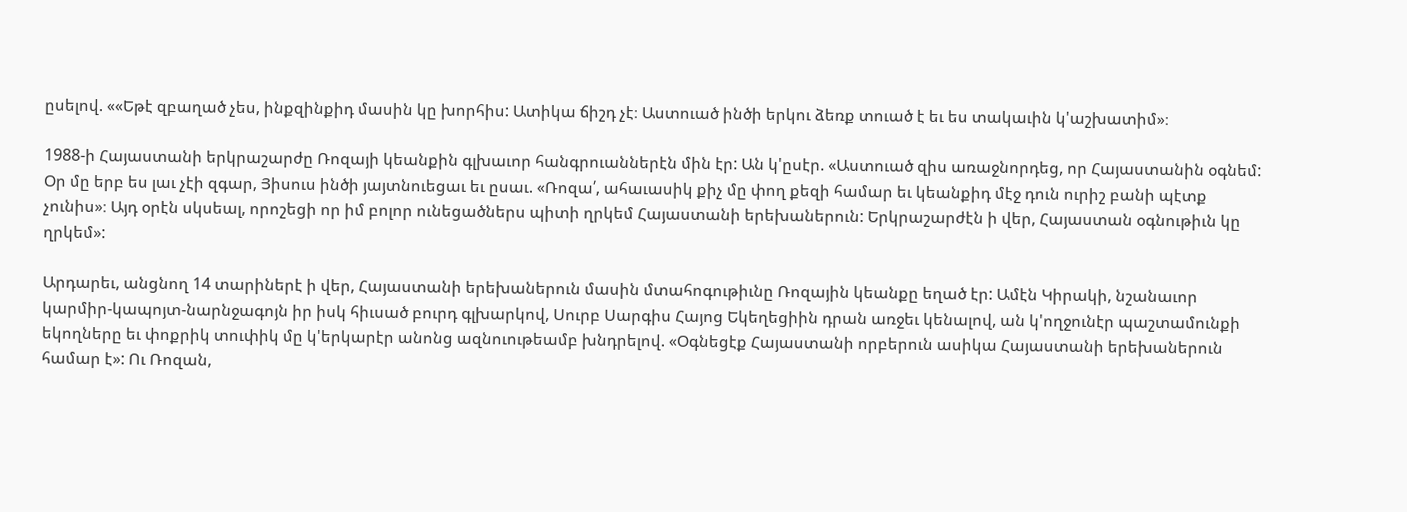ըսելով. ««Եթէ զբաղած չես, ինքզինքիդ մասին կը խորհիս: Ատիկա ճիշդ չէ։ Աստուած ինծի երկու ձեռք տուած է եւ ես տակաւին կ'աշխատիմ»։

1988-ի Հայաստանի երկրաշարժը Ռոզայի կեանքին գլխաւոր հանգրուաններէն մին էր: Ան կ'ըսէր. «Աստուած զիս առաջնորդեց, որ Հայաստանին օգնեմ: Օր մը երբ ես լաւ չէի զգար, Յիսուս ինծի յայտնուեցաւ եւ ըսաւ. «Ռոզա՛, ահաւասիկ քիչ մը փող քեզի համար եւ կեանքիդ մէջ դուն ուրիշ բանի պէտք չունիս»։ Այդ օրէն սկսեալ, որոշեցի որ իմ բոլոր ունեցածներս պիտի ղրկեմ Հայաստանի երեխաներուն: Երկրաշարժէն ի վեր, Հայաստան օգնութիւն կը ղրկեմ»:

Արդարեւ, անցնող 14 տարիներէ ի վեր, Հայաստանի երեխաներուն մասին մտահոգութիւնը Ռոզային կեանքը եղած էր: Ամէն Կիրակի, նշանաւոր կարմիր-կապոյտ-նարնջագոյն իր իսկ հիւսած բուրդ գլխարկով, Սուրբ Սարգիս Հայոց Եկեղեցիին դրան առջեւ կենալով, ան կ'ողջունէր պաշտամունքի եկողները եւ փոքրիկ տուփիկ մը կ'երկարէր անոնց ազնուութեամբ խնդրելով. «Օգնեցէք Հայաստանի որբերուն ասիկա Հայաստանի երեխաներուն համար է»: Ու Ռոզան,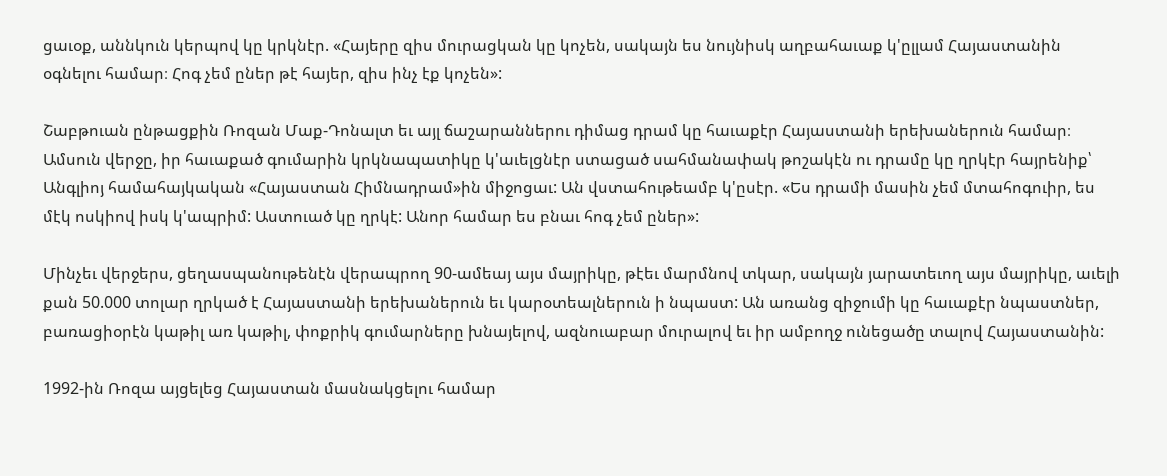ցաւօք, աննկուն կերպով կը կրկնէր. «Հայերը զիս մուրացկան կը կոչեն, սակայն ես նույնիսկ աղբահաւաք կ'ըլլամ Հայաստանին օգնելու համար։ Հոգ չեմ ըներ թէ հայեր, զիս ինչ էք կոչեն»:

Շաբթուան ընթացքին Ռոզան Մաք-Դոնալտ եւ այլ ճաշարաններու դիմաց դրամ կը հաւաքէր Հայաստանի երեխաներուն համար։ Ամսուն վերջը, իր հաւաքած գումարին կրկնապատիկը կ'աւելցնէր ստացած սահմանափակ թոշակէն ու դրամը կը ղրկէր հայրենիք՝ Անգլիոյ համահայկական «Հայաստան Հիմնադրամ»ին միջոցաւ: Ան վստահութեամբ կ'ըսէր. «Ես դրամի մասին չեմ մտահոգուիր, ես մէկ ոսկիով իսկ կ'ապրիմ: Աստուած կը ղրկէ: Անոր համար ես բնաւ հոգ չեմ ըներ»:

Մինչեւ վերջերս, ցեղասպանութենէն վերապրող 90-ամեայ այս մայրիկը, թէեւ մարմնով տկար, սակայն յարատեւող այս մայրիկը, աւելի քան 50.000 տոլար ղրկած է Հայաստանի երեխաներուն եւ կարօտեալներուն ի նպաստ: Ան առանց զիջումի կը հաւաքէր նպաստներ, բառացիօրէն կաթիլ առ կաթիլ, փոքրիկ գումարները խնայելով, ազնուաբար մուրալով եւ իր ամբողջ ունեցածը տալով Հայաստանին:

1992-ին Ռոզա այցելեց Հայաստան մասնակցելու համար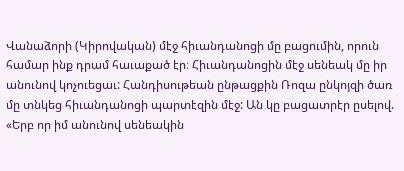Վանաձորի (Կիրովական) մէջ հիւանդանոցի մը բացումին, որուն համար ինք դրամ հաւաքած էր։ Հիւանդանոցին մէջ սենեակ մը իր անունով կոչուեցաւ: Հանդիսութեան ընթացքին Ռոզա ընկոյզի ծառ մը տնկեց հիւանդանոցի պարտէզին մէջ: Ան կը բացատրէր ըսելով. «Երբ որ իմ անունով սենեակին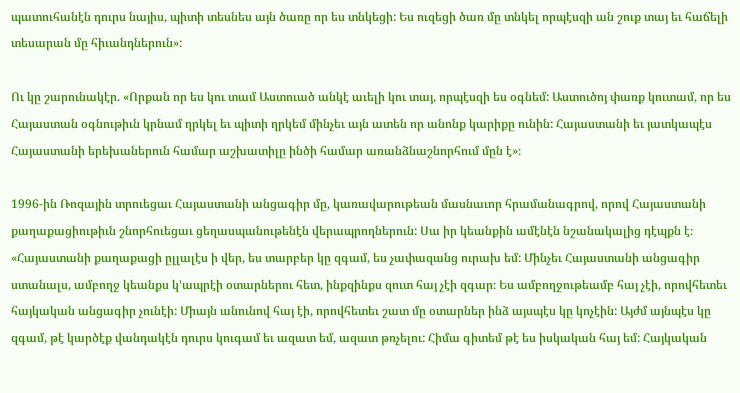պատուհանէն դուրս նայիս, պիտի տեսնես այն ծառը որ ես տնկեցի: Ես ուզեցի ծառ մը տնկել որպէսզի ան շուք տայ եւ հաճելի տեսարան մը հիւանդներուն»:

Ու կը շարունակէր. «Որքան որ ես կու տամ Աստուած անկէ աւելի կու տայ, որպէսզի ես օգնեմ: Աստուծոյ փառք կուտամ, որ ես Հայաստան օգնութիւն կրնամ ղրկել եւ պիտի ղրկեմ մինչեւ այն ատեն որ անոնք կարիքը ունին: Հայաստանի եւ յատկապէս Հայաստանի երեխաներուն համար աշխատիլը ինծի համար առանձնաշնորհում մըն է»։

1996-ին Ռոզային տրուեցաւ Հայաստանի անցագիր մը, կառավարութեան մասնաւոր հրամանագրով, որով Հայաստանի քաղաքացիութիւն շնորհուեցաւ ցեղասպանութենէն վերապրողներուն: Սա իր կեանքին ամէնէն նշանակալից դէպքն է։ «Հայաստանի քաղաքացի ըլլալէս ի վեր, ես տարբեր կը զգամ, ես չափազանց ուրախ եմ: Մինչեւ Հայաստանի անցագիր ստանալս, ամբողջ կեանքս կ'ապրէի օտարներու հետ, ինքզինքս զուտ հայ չէի զգար։ Ես ամբողջութեամբ հայ չէի, որովհետեւ հայկական անցագիր չունէի: Միայն անունով հայ էի, որովհետեւ շատ մը օտարներ ինձ այսպէս կը կոչէին: Այժմ այնպէս կը զգամ, թէ կարծէք վանդակէն դուրս կուգամ եւ ազատ եմ, ազատ թռչելու: Հիմա գիտեմ թէ ես իսկական հայ եմ: Հայկական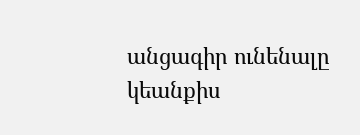անցագիր ունենալը կեանքիս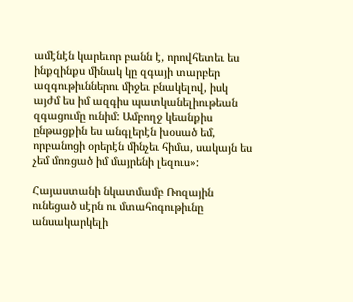ամէնէն կարեւոր բանն է, որովհետեւ ես ինքզինքս մինակ կը զգայի տարբեր ազգութիւններու միջեւ բնակելով, իսկ այժմ ես իմ ազգիս պատկանելիութեան զգացումը ունիմ: Ամբողջ կեանքիս ընթացքին ես անգլերէն խօսած եմ, որբանոցի օրերէն մինչեւ հիմա, սակայն ես չեմ մոռցած իմ մայրենի լեզուս»:

Հայաստանի նկատմամբ Ռոզային ունեցած սէրն ու մտահոգութիւնը անսակարկելի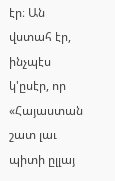էր։ Ան վստահ էր, ինչպէս կ'ըսէր, որ «Հայաստան շատ լաւ պիտի ըլլայ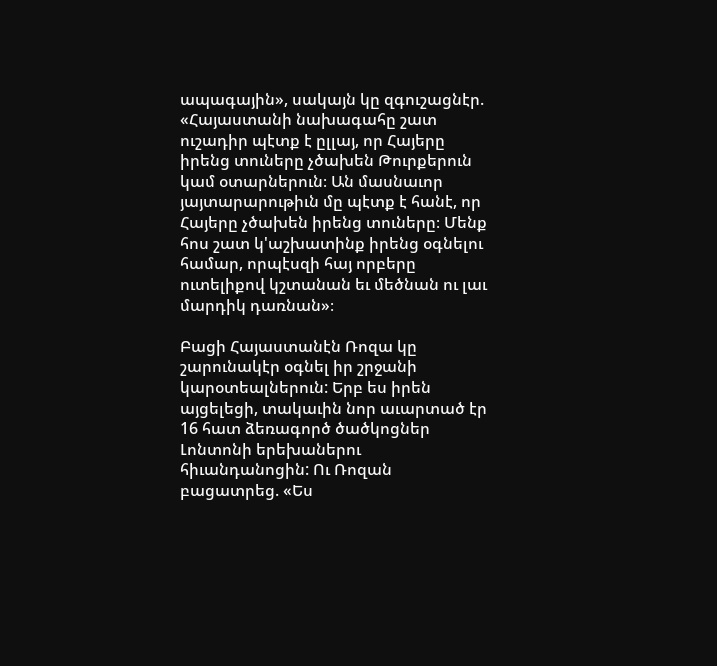ապագային», սակայն կը զգուշացնէր. «Հայաստանի նախագահը շատ ուշադիր պէտք է ըլլայ, որ Հայերը իրենց տուները չծախեն Թուրքերուն կամ օտարներուն։ Ան մասնաւոր յայտարարութիւն մը պէտք է հանէ, որ Հայերը չծախեն իրենց տուները։ Մենք հոս շատ կ'աշխատինք իրենց օգնելու համար, որպէսզի հայ որբերը ուտելիքով կշտանան եւ մեծնան ու լաւ մարդիկ դառնան»։

Բացի Հայաստանէն Ռոզա կը շարունակէր օգնել իր շրջանի կարօտեալներուն: Երբ ես իրեն այցելեցի, տակաւին նոր աւարտած էր 16 հատ ձեռագործ ծածկոցներ Լոնտոնի երեխաներու հիւանդանոցին: Ու Ռոզան բացատրեց. «Ես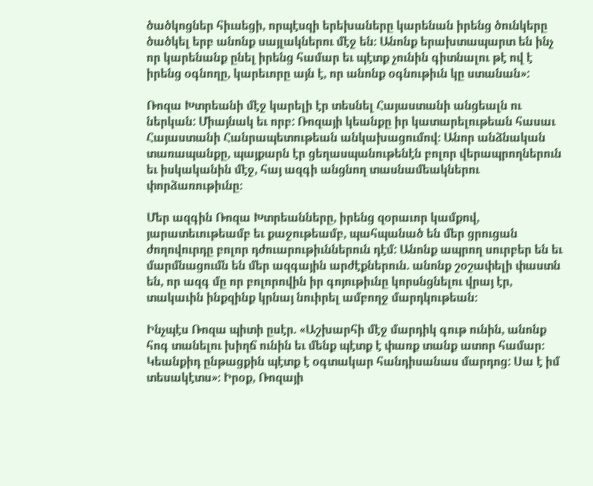ծածկոցներ հիւսեցի, որպէսզի երեխաները կարենան իրենց ծունկերը ծածկել երբ անոնք սայլակներու մէջ են։ Անոնք երախտապարտ են ինչ որ կարենանք ընել իրենց համար եւ պէտք չունին գիտնալու թէ ով է իրենց օգնողը, կարեւորը այն է, որ անոնք օգնութիւն կը ստանան»:

Ռոզա Խտրեանի մէջ կարելի էր տեսնել Հայաստանի անցեալն ու ներկան: Միայնակ եւ որբ: Ռոզայի կեանքը իր կատարելութեան հասաւ Հայաստանի Հանրապետութեան անկախացումով։ Անոր անձնական տառապանքը, պայքարն էր ցեղասպանութենէն բոլոր վերապրողներուն եւ իսկականին մէջ, հայ ազգի անցնող տասնամեակներու փորձառութիւնը։

Մեր ազգին Ռոզա Խտրեանները, իրենց զօրաւոր կամքով, յարատեւութեամբ եւ քաջութեամբ, պահպանած են մեր ցրուցան ժողովուրդը բոլոր դժուարութիւններուն դէմ: Անոնք ապրող սուրբեր են եւ մարմնացումն են մեր ազգային արժէքներուն. անոնք շօշափելի փաստն են, որ ազգ մը որ բոլորովին իր գոյութիւնը կորսնցնելու վրայ էր, տակաւին ինքզինք կրնայ նուիրել ամբողջ մարդկութեան։

Ինչպէս Ռոզա պիտի ըսէր. «Աշխարհի մէջ մարդիկ գութ ունին, անոնք հոգ տանելու խիղճ ունին եւ մենք պէտք է փառք տանք ատոր համար։ Կեանքիդ ընթացքին պէտք է օգտակար հանդիսանաս մարդոց: Սա է իմ տեսակէտս»։ Իրօք, Ռոզայի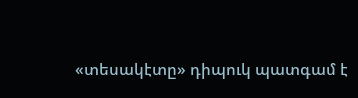«տեսակէտը» դիպուկ պատգամ է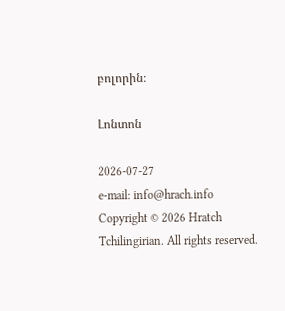բոլորին։

Լոնտոն

2026-07-27
e-mail: info@hrach.info
Copyright © 2026 Hratch Tchilingirian. All rights reserved.